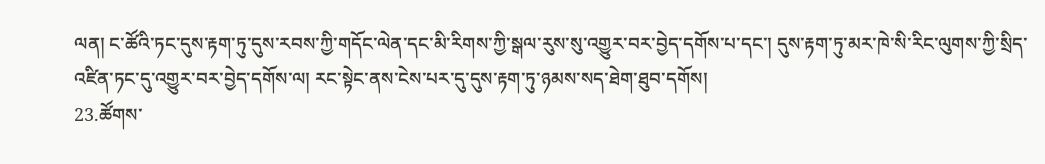ལན། ང་ཚོའི་ཏང་དུས་རྟག་ཏུ་དུས་རབས་ཀྱི་གདོང་ལེན་དང་མི་རིགས་ཀྱི་སྒལ་རུས་སུ་འགྱུར་བར་བྱེད་དགོས་པ་དང་། དུས་རྟག་ཏུ་མར་ཁེ་སི་རིང་ལུགས་ཀྱི་སྲིད་འཛིན་ཏང་དུ་འགྱུར་བར་བྱེད་དགོས་ལ། རང་སྟེང་ནས་ངེས་པར་དུ་དུས་རྟག་ཏུ་ཉམས་སད་ཐེག་ཐུབ་དགོས།
23.ཚོགས་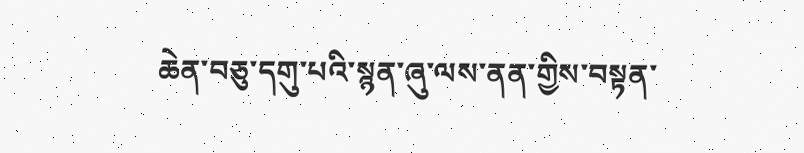ཆེན་བཅུ་དགུ་པའི་སྙན་ཞུ་ལས་ནན་གྱིས་བསྟན་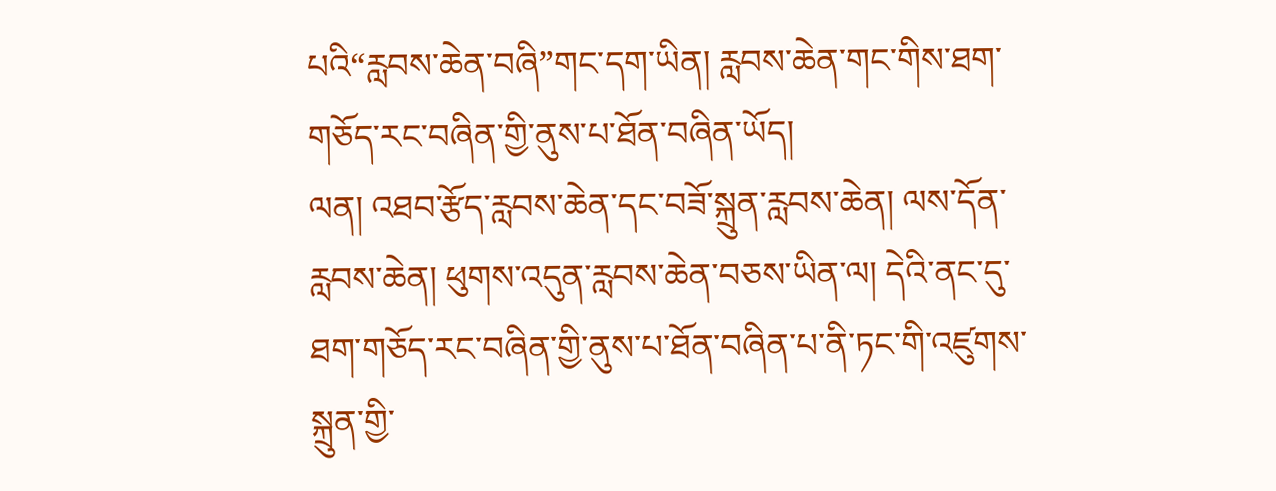པའི“རླབས་ཆེན་བཞི”གང་དག་ཡིན། རླབས་ཆེན་གང་གིས་ཐག་གཅོད་རང་བཞིན་གྱི་ནུས་པ་ཐོན་བཞིན་ཡོད།
ལན། འཐབ་རྩོད་རླབས་ཆེན་དང་བཟོ་སྐྲུན་རླབས་ཆེན། ལས་དོན་རླབས་ཆེན། ཕུགས་འདུན་རླབས་ཆེན་བཅས་ཡིན་ལ། དེའི་ནང་དུ་ཐག་གཅོད་རང་བཞིན་གྱི་ནུས་པ་ཐོན་བཞིན་པ་ནི་ཏང་གི་འཛུགས་སྐྲུན་གྱི་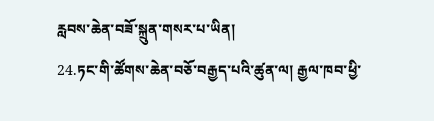རླབས་ཆེན་བཟོ་སྐྲུན་གསར་པ་ཡིན།
24.ཏང་གི་ཚོགས་ཆེན་བཅོ་བརྒྱད་པའི་ཚུན་ལ། རྒྱལ་ཁབ་ཕྱི་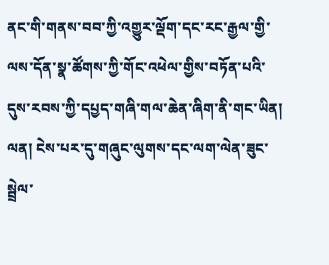ནང་གི་གནས་བབ་ཀྱི་འགྱུར་ལྡོག་དང་རང་རྒྱལ་གྱི་ལས་དོན་སྣ་ཚོགས་ཀྱི་གོང་འཕེལ་གྱིས་བཏོན་པའི་དུས་རབས་ཀྱི་དཔྱད་གཞི་གལ་ཆེན་ཞིག་ནི་གང་ཡིན།
ལན། ངེས་པར་དུ་གཞུང་ལུགས་དང་ལག་ལེན་ཟུང་སྦྲེལ་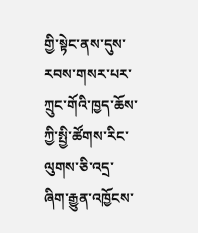གྱི་སྟེང་ནས་དུས་རབས་གསར་པར་ཀྲུང་གོའི་ཁྱད་ཆོས་ཀྱི་སྤྱི་ཚོགས་རིང་ལུགས་ཅི་འདྲ་ཞིག་རྒྱུན་འཁྱོངས་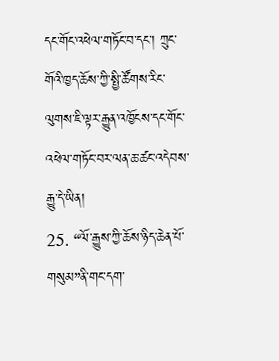དང་གོང་འཕེལ་གཏོང་བ་དང་། ཀྲུང་གོའི་ཁྱད་ཆོས་ཀྱི་སྤྱི་ཚོགས་རིང་ལུགས་ཇི་ལྟར་རྒྱུན་འཁྱོངས་དང་གོང་འཕེལ་གཏོང་བར་ལན་ཆ་ཚང་འདེབས་རྒྱུ་དེ་ཡིན།
25. “ལོ་རྒྱུས་ཀྱི་ཆོས་ཉིད་ཆེན་པོ་གསུམ”ནི་གང་དག་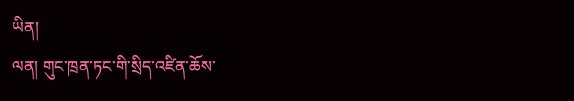ཡིན།
ལན། གུང་ཁྲན་ཏང་གི་སྲིད་འཛིན་ཆོས་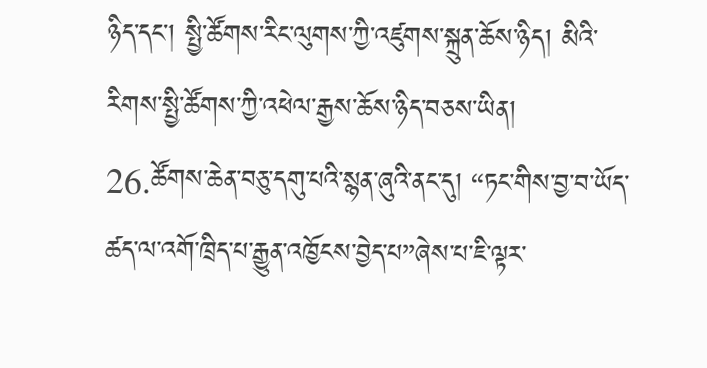ཉིད་དང་། སྤྱི་ཚོགས་རིང་ལུགས་ཀྱི་འཛུགས་སྐྲུན་ཆོས་ཉིད། མིའི་རིགས་སྤྱི་ཚོགས་ཀྱི་འཕེལ་རྒྱས་ཆོས་ཉིད་བཅས་ཡིན།
26.ཚོགས་ཆེན་བཅུ་དགུ་པའི་སྙན་ཞུའི་ནང་དུ། “ཏང་གིས་བྱ་བ་ཡོད་ཚད་ལ་འགོ་ཁྲིད་པ་རྒྱུན་འཁྱོངས་བྱེད་པ”ཞེས་པ་ཇི་ལྟར་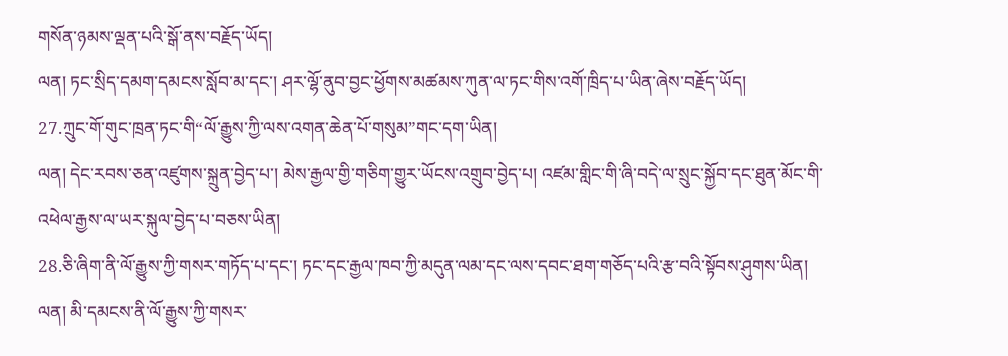གསོན་ཉམས་ལྡན་པའི་སྒོ་ནས་བརྗོད་ཡོད།
ལན། ཏང་སྲིད་དམག་དམངས་སློབ་མ་དང་། ཤར་ལྷོ་ནུབ་བྱང་ཕྱོགས་མཚམས་ཀུན་ལ་ཏང་གིས་འགོ་ཁྲིད་པ་ཡིན་ཞེས་བརྗོད་ཡོད།
27.ཀྲུང་གོ་གུང་ཁྲན་ཏང་གི“ལོ་རྒྱུས་ཀྱི་ལས་འགན་ཆེན་པོ་གསུམ”གང་དག་ཡིན།
ལན། དེང་རབས་ཅན་འཛུགས་སྐྲུན་བྱེད་པ་། མེས་རྒྱལ་གྱི་གཅིག་གྱུར་ཡོངས་འགྲུབ་བྱེད་པ། འཛམ་གླིང་གི་ཞི་བདེ་ལ་སྲུང་སྐྱོབ་དང་ཐུན་མོང་གི་འཕེལ་རྒྱས་ལ་ཡར་སྐུལ་བྱེད་པ་བཅས་ཡིན།
28.ཅི་ཞིག་ནི་ལོ་རྒྱུས་ཀྱི་གསར་གཏོད་པ་དང་། ཏང་དང་རྒྱལ་ཁབ་ཀྱི་མདུན་ལམ་དང་ལས་དབང་ཐག་གཅོད་པའི་རྩ་བའི་སྟོབས་ཤུགས་ཡིན།
ལན། མི་དམངས་ནི་ལོ་རྒྱུས་ཀྱི་གསར་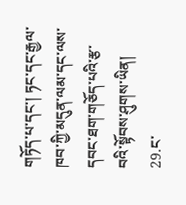གཏོད་པ་དང་། ཏང་དང་རྒྱལ་ཁབ་ཀྱི་མདུན་ལམ་དང་ལས་དབང་ཐག་གཅོད་པའི་རྩ་བའི་སྟོབས་ཤུགས་ཡིན།
29.ང་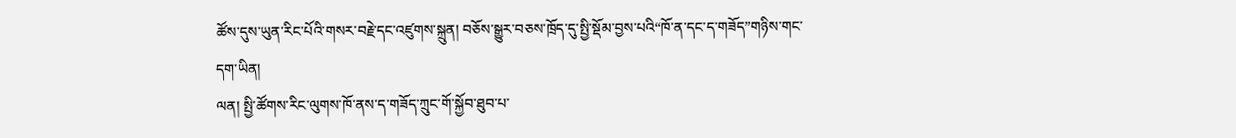ཚོས་དུས་ཡུན་རིང་པོའི་གསར་བརྗེ་དང་འཛུགས་སྐྲུན། བཅོས་སྒྱུར་བཅས་ཁྲོད་དུ་སྤྱི་སྡོམ་བྱས་པའི“ཁོ་ན་དང་ད་གཟོད”གཉིས་གང་དག་ཡིན།
ལན། སྤྱི་ཚོགས་རིང་ལུགས་ཁོ་ནས་ད་གཟོད་ཀྲུང་གོ་སྐྱོབ་ཐུབ་པ་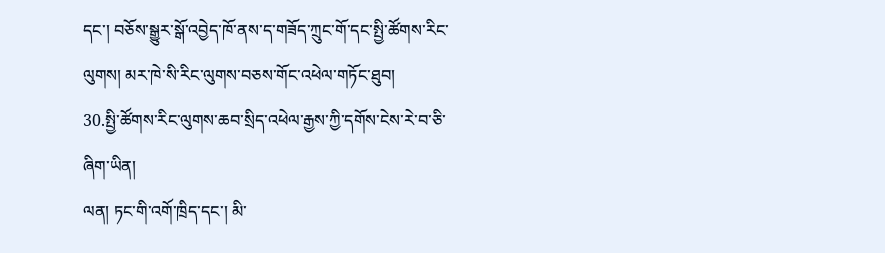དང་། བཅོས་སྒྱུར་སྒོ་འབྱེད་ཁོ་ནས་ད་གཟོད་ཀྲུང་གོ་དང་སྤྱི་ཚོགས་རིང་ལུགས། མར་ཁེ་སི་རིང་ལུགས་བཅས་གོང་འཕེལ་གཏོང་ཐུབ།
30.སྤྱི་ཚོགས་རིང་ལུགས་ཆབ་སྲིད་འཕེལ་རྒྱས་ཀྱི་དགོས་ངེས་རེ་བ་ཅི་ཞིག་ཡིན།
ལན། ཏང་གི་འགོ་ཁྲིད་དང་། མི་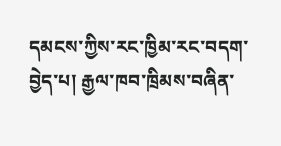དམངས་ཀྱིས་རང་ཁྱིམ་རང་བདག་བྱེད་པ། རྒྱལ་ཁབ་ཁྲིམས་བཞིན་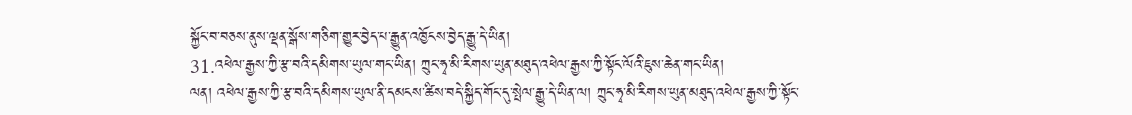སྐྱོང་བ་བཅས་ནུས་ལྡན་སྒོས་གཅིག་གྱུར་བྱེད་པ་རྒྱུན་འཁྱོངས་བྱེད་རྒྱུ་དེ་ཡིན།
31.འཕེལ་རྒྱས་ཀྱི་རྩ་བའི་དམིགས་ཡུལ་གང་ཡིན། ཀྲུང་ཧྭ་མི་རིགས་ཡུན་མཐུད་འཕེལ་རྒྱས་ཀྱི་སྟོང་ལོའི་ཇུས་ཆེན་གང་ཡིན།
ལན། འཕེལ་རྒྱས་ཀྱི་རྩ་བའི་དམིགས་ཡུལ་ནི་དམངས་ཚིས་བདེ་སྐྱིད་གོང་དུ་སྤེལ་རྒྱུ་དེ་ཡིན་ལ། ཀྲུང་ཧྭ་མི་རིགས་ཡུན་མཐུད་འཕེལ་རྒྱས་ཀྱི་སྟོང་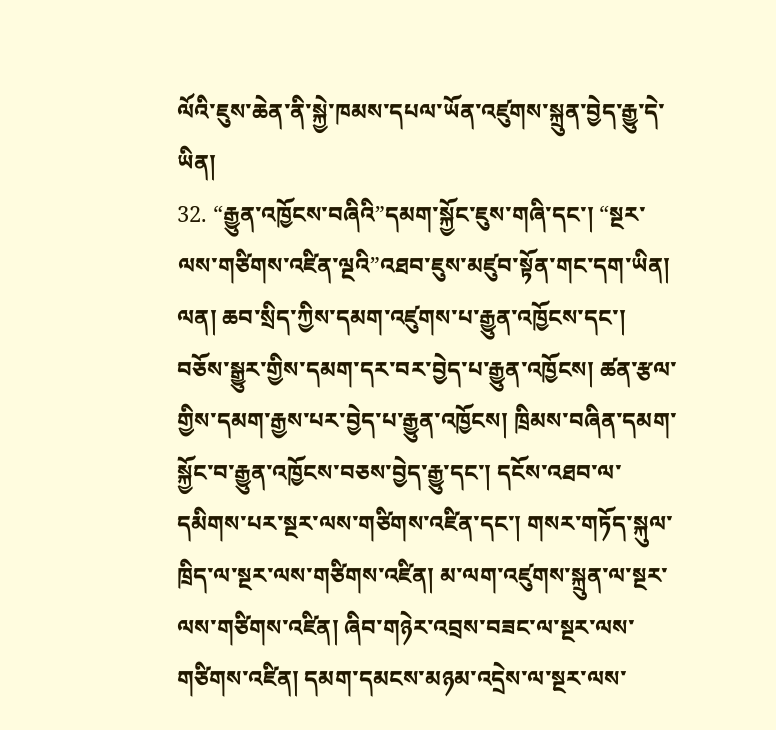ལོའི་ཇུས་ཆེན་ནི་སྐྱེ་ཁམས་དཔལ་ཡོན་འཛུགས་སྐྲུན་བྱེད་རྒྱུ་དེ་ཡིན།
32. “རྒྱུན་འཁྱོངས་བཞིའི”དམག་སྐྱོང་ཇུས་གཞི་དང་། “སྔར་ལས་གཙིགས་འཛིན་ལྔའི”འཐབ་ཇུས་མཛུབ་སྟོན་གང་དག་ཡིན།
ལན། ཆབ་སྲིད་ཀྱིས་དམག་འཛུགས་པ་རྒྱུན་འཁྱོངས་དང་། བཅོས་སྒྱུར་གྱིས་དམག་དར་བར་བྱེད་པ་རྒྱུན་འཁྱོངས། ཚན་རྩལ་གྱིས་དམག་རྒྱས་པར་བྱེད་པ་རྒྱུན་འཁྱོངས། ཁྲིམས་བཞིན་དམག་སྐྱོང་བ་རྒྱུན་འཁྱོངས་བཅས་བྱེད་རྒྱུ་དང་། དངོས་འཐབ་ལ་དམིགས་པར་སྔར་ལས་གཙིགས་འཛིན་དང་། གསར་གཏོད་སྐུལ་ཁྲིད་ལ་སྔར་ལས་གཙིགས་འཛིན། མ་ལག་འཛུགས་སྐྲུན་ལ་སྔར་ལས་གཙིགས་འཛིན། ཞིབ་གཉེར་འབྲས་བཟང་ལ་སྔར་ལས་གཙིགས་འཛིན། དམག་དམངས་མཉམ་འདྲེས་ལ་སྔར་ལས་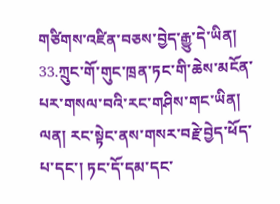གཙིགས་འཛིན་བཅས་བྱེད་རྒྱུ་དེ་ཡིན།
33.ཀྲུང་གོ་གུང་ཁྲན་ཏང་གི་ཆེས་མངོན་པར་གསལ་བའི་རང་གཤིས་གང་ཡིན།
ལན། རང་སྟེང་ནས་གསར་བརྗེ་བྱེད་ཕོད་པ་དང་། ཏང་དོ་དམ་དང་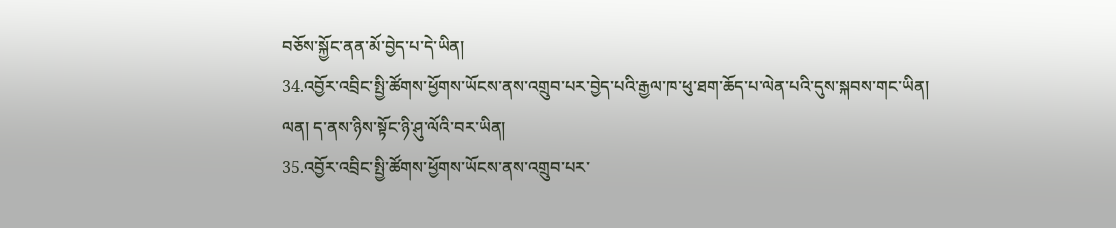བཅོས་སྐྱོང་ནན་མོ་བྱེད་པ་དེ་ཡིན།
34.འབྱོར་འབྲིང་སྤྱི་ཚོགས་ཕྱོགས་ཡོངས་ནས་འགྲུབ་པར་བྱེད་པའི་རྒྱལ་ཁ་ཕུ་ཐག་ཆོད་པ་ལེན་པའི་དུས་སྐབས་གང་ཡིན།
ལན། ད་ནས་ཉིས་སྟོང་ཉི་ཤུ་ལོའི་བར་ཡིན།
35.འབྱོར་འབྲིང་སྤྱི་ཚོགས་ཕྱོགས་ཡོངས་ནས་འགྲུབ་པར་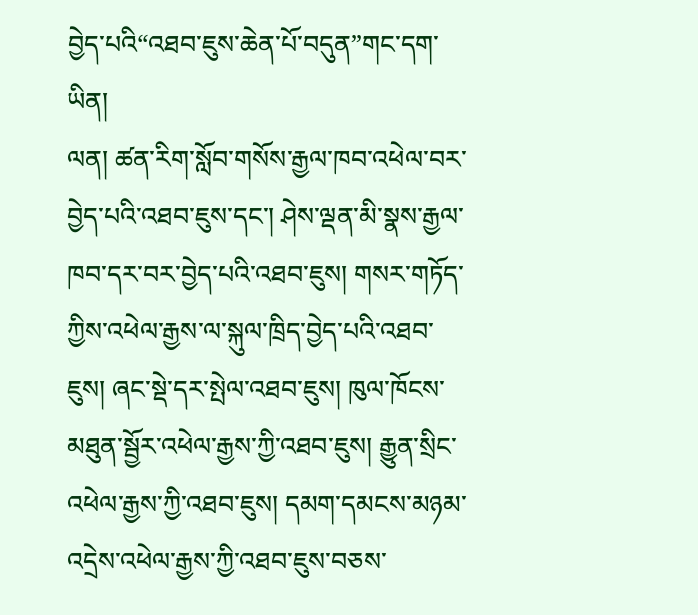བྱེད་པའི“འཐབ་ཇུས་ཆེན་པོ་བདུན”གང་དག་ཡིན།
ལན། ཚན་རིག་སློབ་གསོས་རྒྱལ་ཁབ་འཕེལ་བར་བྱེད་པའི་འཐབ་ཇུས་དང་། ཤེས་ལྡན་མི་སྣས་རྒྱལ་ཁབ་དར་བར་བྱེད་པའི་འཐབ་ཇུས། གསར་གཏོད་ཀྱིས་འཕེལ་རྒྱས་ལ་སྐུལ་ཁྲིད་བྱེད་པའི་འཐབ་ཇུས། ཞང་སྡེ་དར་སྤེལ་འཐབ་ཇུས། ཁུལ་ཁོངས་མཐུན་སྦྱོར་འཕེལ་རྒྱས་ཀྱི་འཐབ་ཇུས། རྒྱུན་སྲིང་འཕེལ་རྒྱས་ཀྱི་འཐབ་ཇུས། དམག་དམངས་མཉམ་འདྲེས་འཕེལ་རྒྱས་ཀྱི་འཐབ་ཇུས་བཅས་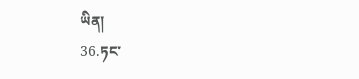ཡིན།
36.ཏང་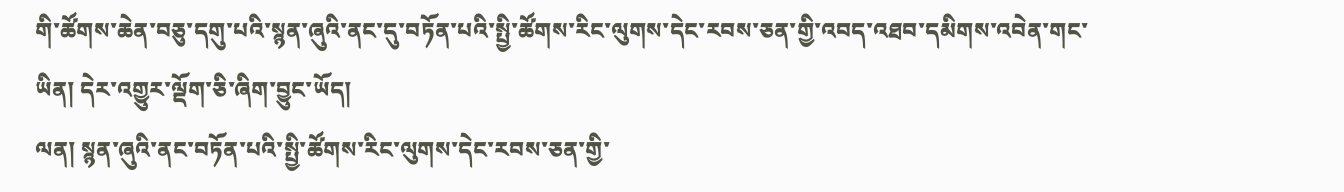གི་ཚོགས་ཆེན་བཅུ་དགུ་པའི་སྙན་ཞུའི་ནང་དུ་བཏོན་པའི་སྤྱི་ཚོགས་རིང་ལུགས་དེང་རབས་ཅན་གྱི་འབད་འཐབ་དམིགས་འབེན་གང་ཡིན། དེར་འགྱུར་ལྡོག་ཅི་ཞིག་བྱུང་ཡོད།
ལན། སྙན་ཞུའི་ནང་བཏོན་པའི་སྤྱི་ཚོགས་རིང་ལུགས་དེང་རབས་ཅན་གྱི་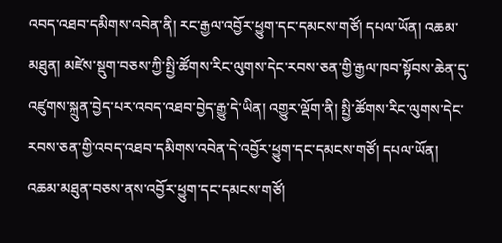འབད་འཐབ་དམིགས་འབེན་ནི། རང་རྒྱལ་འབྱོར་ཕྱུག་དང་དམངས་གཙོ། དཔལ་ཡོན། འཆམ་མཐུན། མཛེས་སྡུག་བཅས་ཀྱི་སྤྱི་ཚོགས་རིང་ལུགས་དེང་རབས་ཅན་གྱི་རྒྱལ་ཁབ་སྟོབས་ཆེན་དུ་འཛུགས་སྐྲུན་བྱེད་པར་འབད་འཐབ་བྱེད་རྒྱུ་དེ་ཡིན། འགྱུར་ལྡོག་ནི། སྤྱི་ཚོགས་རིང་ལུགས་དེང་རབས་ཅན་གྱི་འབད་འཐབ་དམིགས་འབེན་དེ་འབྱོར་ཕྱུག་དང་དམངས་གཙོ། དཔལ་ཡོན། འཆམ་མཐུན་བཅས་ནས་འབྱོར་ཕྱུག་དང་དམངས་གཙོ།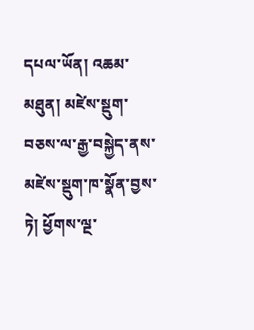དཔལ་ཡོན། འཆམ་མཐུན། མཛེས་སྡུག་བཅས་ལ་རྒྱ་བསྐྱེད་ནས་མཛེས་སྡུག་ཁ་སྣོན་བྱས་ཏེ། ཕྱོགས་ལྔ་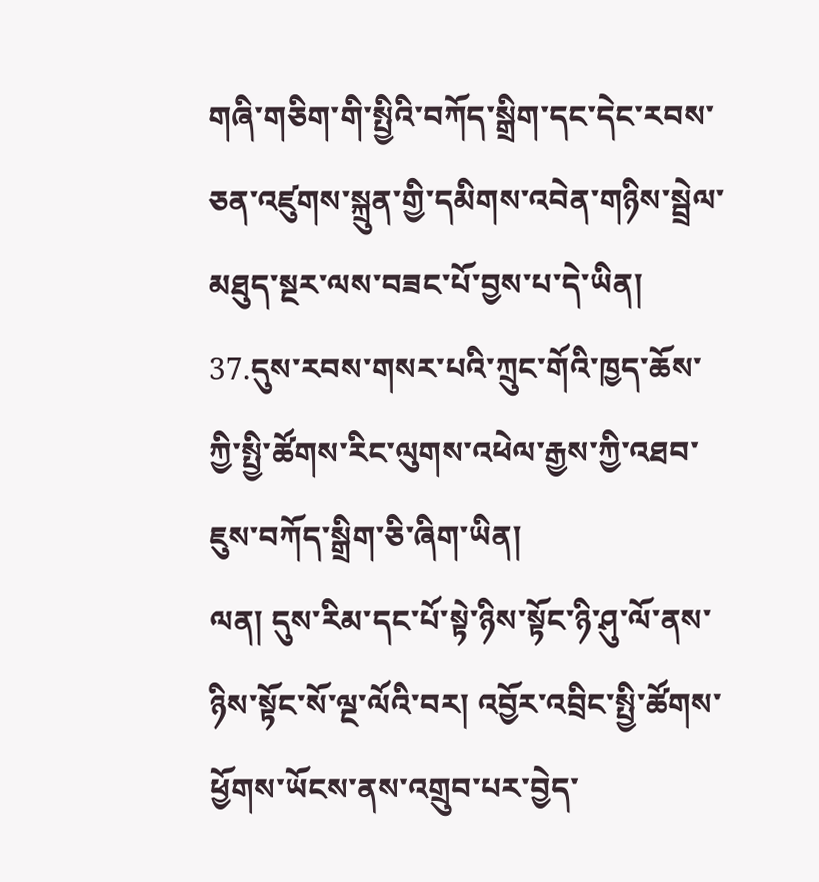གཞི་གཅིག་གི་སྤྱིའི་བཀོད་སྒྲིག་དང་དེང་རབས་ཅན་འཛུགས་སྐྲུན་གྱི་དམིགས་འབེན་གཉིས་སྦྲེལ་མཐུད་སྔར་ལས་བཟང་པོ་བྱས་པ་དེ་ཡིན།
37.དུས་རབས་གསར་པའི་ཀྲུང་གོའི་ཁྱད་ཆོས་ཀྱི་སྤྱི་ཚོགས་རིང་ལུགས་འཕེལ་རྒྱས་ཀྱི་འཐབ་ཇུས་བཀོད་སྒྲིག་ཅི་ཞིག་ཡིན།
ལན། དུས་རིམ་དང་པོ་སྟེ་ཉིས་སྟོང་ཉི་ཤུ་ལོ་ནས་ཉིས་སྟོང་སོ་ལྔ་ལོའི་བར། འབྱོར་འབྲིང་སྤྱི་ཚོགས་ཕྱོགས་ཡོངས་ནས་འགྲུབ་པར་བྱེད་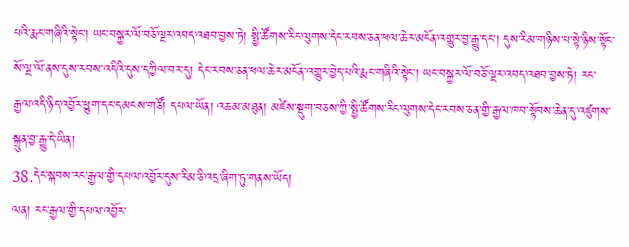པའི་རྨང་གཞིའི་སྟེང་། ཡང་བསྐྱར་ལོ་བཅོ་ལྔར་འབད་འཐབ་བྱས་ཏེ། སྤྱི་ཚོགས་རིང་ལུགས་དེང་རབས་ཅན་ཕལ་ཆེར་མངོན་འགྱུར་བྱ་རྒྱུ་དང་། དུས་རིམ་གཉིས་པ་སྟེ་ཉིས་སྟོང་སོ་ལྔ་ལོ་ནས་དུས་རབས་འདིའི་དུས་དཀྱིལ་བར་དུ། དེང་རབས་ཅན་ཕལ་ཆེར་མངོན་འགྱུར་བྱེད་པའི་རྨང་གཞིའི་སྟེང་། ཡང་བསྐྱར་ལོ་བཅོ་ལྔར་འབད་འཐབ་བྱས་ཏེ། རང་རྒྱལ་འདི་ཉིད་འབྱོར་ཕྱུག་དང་དམངས་གཙོ། དཔལ་ཡོན། འཆམ་མཐུན། མཛེས་སྡུག་བཅས་ཀྱི་སྤྱི་ཚོགས་རིང་ལུགས་དེང་རབས་ཅན་གྱི་རྒྱལ་ཁབ་སྟོབས་ཆེན་དུ་འཛུགས་སྐྲུན་བྱ་རྒྱུ་དེ་ཡིན།
38.དེང་སྐབས་རང་རྒྱལ་གྱི་དཔལ་འབྱོར་དུས་རིམ་ཅི་འདྲ་ཞིག་ཏུ་གནས་ཡོད།
ལན། རང་རྒྱལ་གྱི་དཔལ་འབྱོར་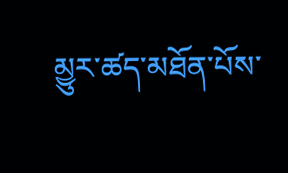མྱུར་ཚད་མཐོན་པོས་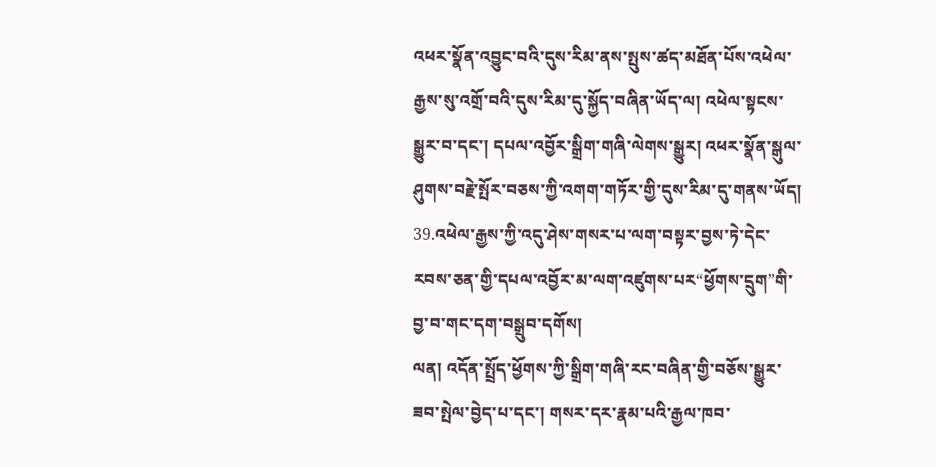འཕར་སྣོན་འབྱུང་བའི་དུས་རིམ་ནས་སྤུས་ཚད་མཐོན་པོས་འཕེལ་རྒྱས་སུ་འགྲོ་བའི་དུས་རིམ་དུ་སྐྱོད་བཞིན་ཡོད་ལ། འཕེལ་སྟངས་སྒྱུར་བ་དང་། དཔལ་འབྱོར་སྒྲིག་གཞི་ལེགས་སྒྱུར། འཕར་སྣོན་སྒུལ་ཤུགས་བརྗེ་སྤོར་བཅས་ཀྱི་འགག་གཏོར་གྱི་དུས་རིམ་དུ་གནས་ཡོད།
39.འཕེལ་རྒྱས་ཀྱི་འདུ་ཤེས་གསར་པ་ལག་བསྟར་བྱས་ཏེ་དེང་རབས་ཅན་གྱི་དཔལ་འབྱོར་མ་ལག་འཛུགས་པར“ཕྱོགས་དྲུག”གི་བྱ་བ་གང་དག་བསྒྲུབ་དགོས།
ལན། འདོན་སྤྲོད་ཕྱོགས་ཀྱི་སྒྲིག་གཞི་རང་བཞིན་གྱི་བཅོས་སྒྱུར་ཟབ་སྤེལ་བྱེད་པ་དང་། གསར་དར་རྣམ་པའི་རྒྱལ་ཁབ་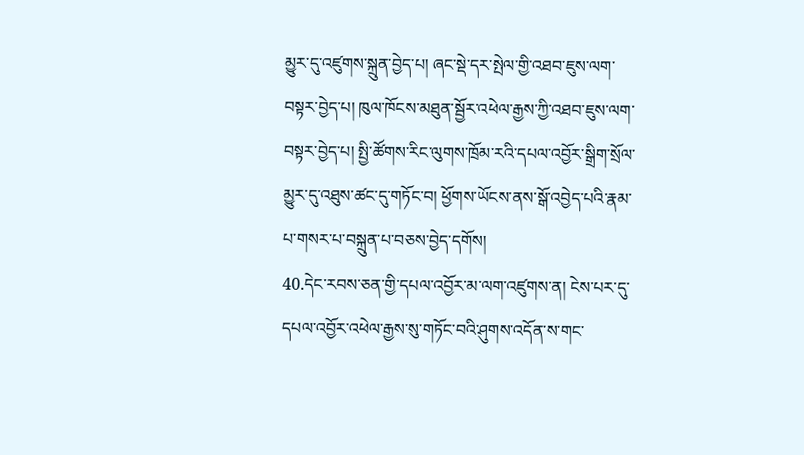མྱུར་དུ་འཛུགས་སྐྲུན་བྱེད་པ། ཞང་སྡེ་དར་སྤེལ་གྱི་འཐབ་ཇུས་ལག་བསྟར་བྱེད་པ། ཁུལ་ཁོངས་མཐུན་སྦྱོར་འཕེལ་རྒྱས་ཀྱི་འཐབ་ཇུས་ལག་བསྟར་བྱེད་པ། སྤྱི་ཚོགས་རིང་ལུགས་ཁྲོམ་རའི་དཔལ་འབྱོར་སྒྲིག་སྲོལ་མྱུར་དུ་འཐུས་ཚང་དུ་གཏོང་བ། ཕྱོགས་ཡོངས་ནས་སྒོ་འབྱེད་པའི་རྣམ་པ་གསར་པ་བསྐྲུན་པ་བཅས་བྱེད་དགོས།
40.དེང་རབས་ཅན་གྱི་དཔལ་འབྱོར་མ་ལག་འཛུགས་ན། ངེས་པར་དུ་དཔལ་འབྱོར་འཕེལ་རྒྱས་སུ་གཏོང་བའི་ཤུགས་འདོན་ས་གང་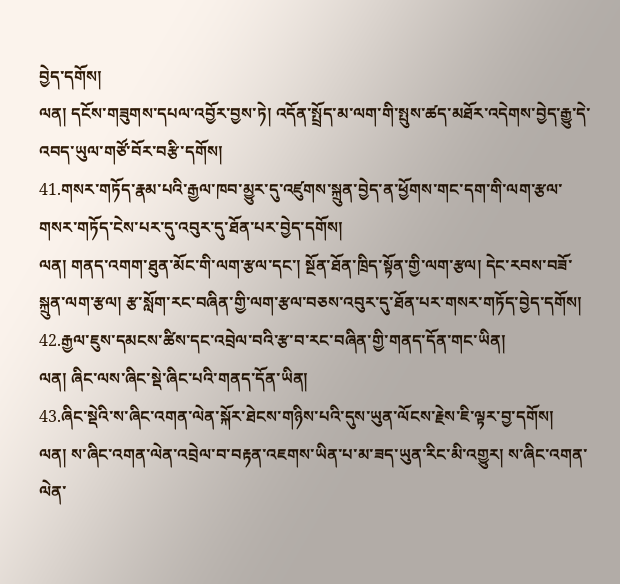བྱེད་དགོས།
ལན། དངོས་གཟུགས་དཔལ་འབྱོར་བྱས་ཏེ། འདོན་སྤྲོད་མ་ལག་གི་སྤུས་ཚད་མཐོར་འདེགས་བྱེད་རྒྱུ་དེ་འབད་ཡུལ་གཙོ་བོར་བརྩི་དགོས།
41.གསར་གཏོད་རྣམ་པའི་རྒྱལ་ཁབ་མྱུར་དུ་འཛུགས་སྐྲུན་བྱེད་ན་ཕྱོགས་གང་དག་གི་ལག་རྩལ་གསར་གཏོད་ངེས་པར་དུ་འབུར་དུ་ཐོན་པར་བྱེད་དགོས།
ལན། གནད་འགག་ཐུན་མོང་གི་ལག་རྩལ་དང་། སྔོན་ཐོན་ཁྲིད་སྟོན་གྱི་ལག་རྩལ། དེང་རབས་བཟོ་སྐྲུན་ལག་རྩལ། རྩ་སློག་རང་བཞིན་གྱི་ལག་རྩལ་བཅས་འབུར་དུ་ཐོན་པར་གསར་གཏོད་བྱེད་དགོས།
42.རྒྱལ་ཇུས་དམངས་ཚིས་དང་འབྲེལ་བའི་རྩ་བ་རང་བཞིན་གྱི་གནད་དོན་གང་ཡིན།
ལན། ཞིང་ལས་ཞིང་སྡེ་ཞིང་པའི་གནད་དོན་ཡིན།
43.ཞིང་སྡེའི་ས་ཞིང་འགན་ལེན་སྐོར་ཐེངས་གཉིས་པའི་དུས་ཡུན་ལོངས་རྗེས་ཇི་ལྟར་བྱ་དགོས།
ལན། ས་ཞིང་འགན་ལེན་འབྲེལ་བ་བརྟན་འཇགས་ཡིན་པ་མ་ཟད་ཡུན་རིང་མི་འགྱུར། ས་ཞིང་འགན་ལེན་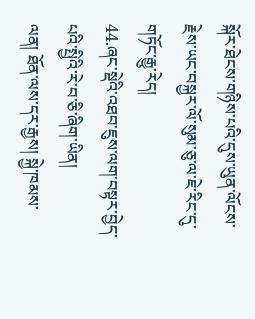སྐོར་ཐེངས་གཉིས་པའི་དུས་ཡུན་ལོངས་རྗེས་ཡང་བསྐྱར་ལོ་སུམ་ཅུ་ལ་ཇེ་རིང་དུ་གཏོང་རྒྱུ་རེད།
44.ཞང་སྡེའི་འཐབ་ཇུས་ལག་བསྟར་བྱེད་པའི་སྤྱིའི་རེ་བ་ཅི་ཞིག་ཡིན།
ལན། ཐོན་ལས་དར་རྒྱས། སྐྱེ་ཁམས་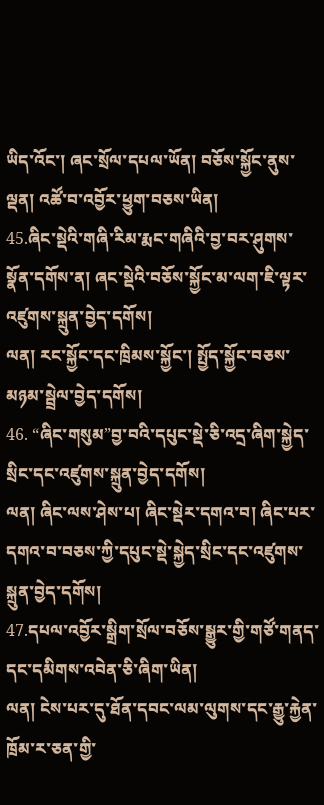ཡིད་འོང་། ཞང་སྲོལ་དཔལ་ཡོན། བཅོས་སྐྱོང་ནུས་ལྡན། འཚོ་བ་འབྱོར་ཕྱུག་བཅས་ཡིན།
45.ཞིང་སྡེའི་གཞི་རིམ་རྨང་གཞིའི་བྱ་བར་ཤུགས་སྣོན་དགོས་ན། ཞང་སྡེའི་བཅོས་སྐྱོང་མ་ལག་ཇི་ལྟར་འཛུགས་སྐྲུན་བྱེད་དགོས།
ལན། རང་སྐྱོང་དང་ཁྲིམས་སྐྱོང་། སྤྱོད་སྐྱོང་བཅས་མཉམ་སྦྲེལ་བྱེད་དགོས།
46. “ཞིང་གསུམ”བྱ་བའི་དཔུང་སྡེ་ཅི་འདྲ་ཞིག་སྐྱེད་སྲིང་དང་འཛུགས་སྐྲུན་བྱེད་དགོས།
ལན། ཞིང་ལས་ཤེས་པ། ཞིང་སྡེར་དགའ་བ། ཞིང་པར་དགའ་བ་བཅས་ཀྱི་དཔུང་སྡེ་སྐྱེད་སྲིང་དང་འཛུགས་སྐྲུན་བྱེད་དགོས།
47.དཔལ་འབྱོར་སྒྲིག་སྲོལ་བཅོས་སྒྱུར་གྱི་གཙོ་གནད་དང་དམིགས་འབེན་ཅི་ཞིག་ཡིན།
ལན། ངེས་པར་དུ་ཐོན་དབང་ལམ་ལུགས་དང་རྒྱུ་རྐྱེན་ཁྲོམ་ར་ཅན་གྱི་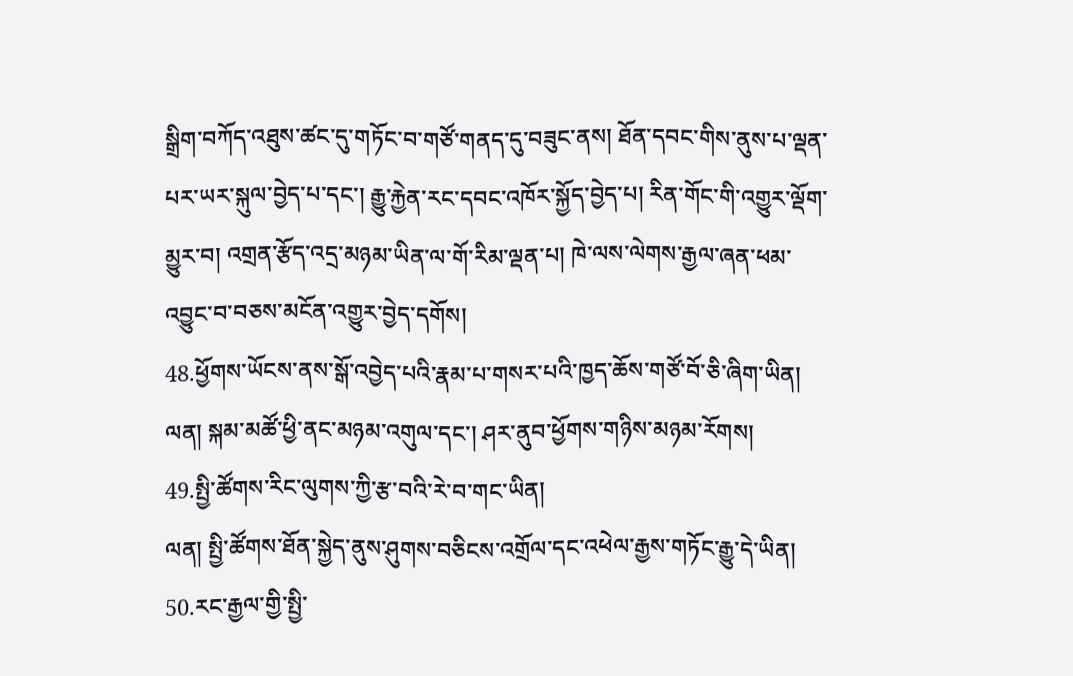སྒྲིག་བཀོད་འཐུས་ཚང་དུ་གཏོང་བ་གཙོ་གནད་དུ་བཟུང་ནས། ཐོན་དབང་གིས་ནུས་པ་ལྡན་པར་ཡར་སྐུལ་བྱེད་པ་དང་། རྒྱུ་རྐྱེན་རང་དབང་འཁོར་སྐྱོད་བྱེད་པ། རིན་གོང་གི་འགྱུར་ལྡོག་མྱུར་བ། འགྲན་རྩོད་འདྲ་མཉམ་ཡིན་ལ་གོ་རིམ་ལྡན་པ། ཁེ་ལས་ལེགས་རྒྱལ་ཞན་ཕམ་འབྱུང་བ་བཅས་མངོན་འགྱུར་བྱེད་དགོས།
48.ཕྱོགས་ཡོངས་ནས་སྒོ་འབྱེད་པའི་རྣམ་པ་གསར་པའི་ཁྱད་ཆོས་གཙོ་བོ་ཅི་ཞིག་ཡིན།
ལན། སྐམ་མཚོ་ཕྱི་ནང་མཉམ་འགུལ་དང་། ཤར་ནུབ་ཕྱོགས་གཉིས་མཉམ་རོགས།
49.སྤྱི་ཚོགས་རིང་ལུགས་ཀྱི་རྩ་བའི་རེ་བ་གང་ཡིན།
ལན། སྤྱི་ཚོགས་ཐོན་སྐྱེད་ནུས་ཤུགས་བཅིངས་འགྲོལ་དང་འཕེལ་རྒྱས་གཏོང་རྒྱུ་དེ་ཡིན།
50.རང་རྒྱལ་གྱི་སྤྱི་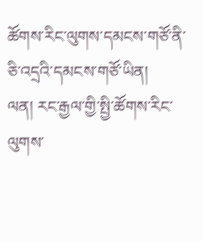ཚོགས་རིང་ལུགས་དམངས་གཙོ་ནི་ཅི་འདྲའི་དམངས་གཙོ་ཡིན།
ལན། རང་རྒྱལ་གྱི་སྤྱི་ཚོགས་རིང་ལུགས་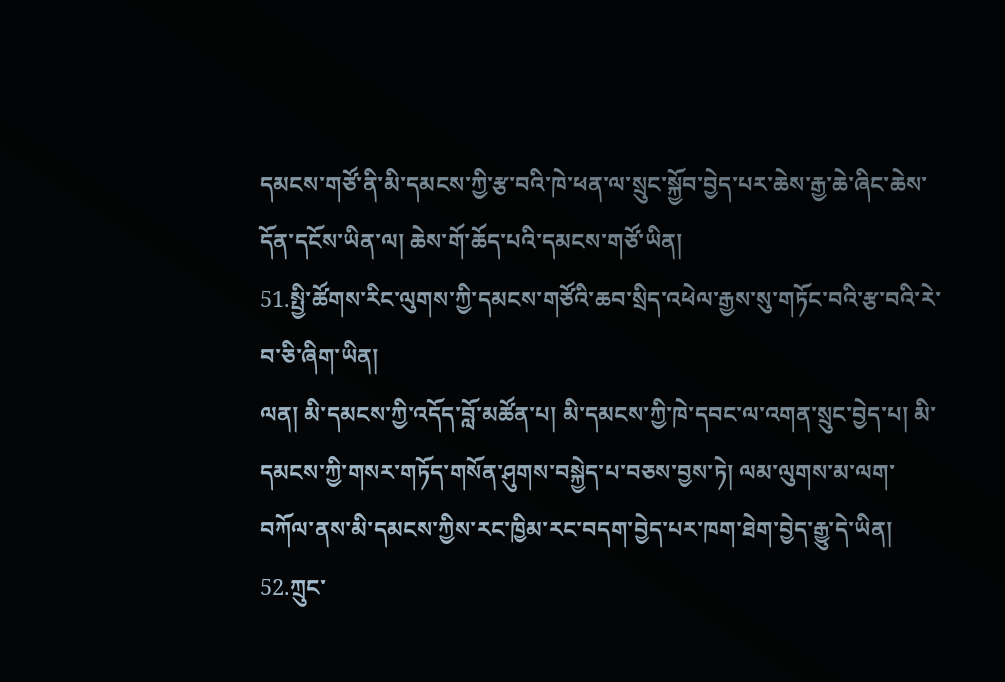དམངས་གཙོ་ནི་མི་དམངས་ཀྱི་རྩ་བའི་ཁེ་ཕན་ལ་སྲུང་སྐྱོབ་བྱེད་པར་ཆེས་རྒྱ་ཆེ་ཞིང་ཆེས་དོན་དངོས་ཡིན་ལ། ཆེས་གོ་ཆོད་པའི་དམངས་གཙོ་ཡིན།
51.སྤྱི་ཚོགས་རིང་ལུགས་ཀྱི་དམངས་གཙོའི་ཆབ་སྲིད་འཕེལ་རྒྱས་སུ་གཏོང་བའི་རྩ་བའི་རེ་བ་ཅི་ཞིག་ཡིན།
ལན། མི་དམངས་ཀྱི་འདོད་བློ་མཚོན་པ། མི་དམངས་ཀྱི་ཁེ་དབང་ལ་འགན་སྲུང་བྱེད་པ། མི་དམངས་ཀྱི་གསར་གཏོད་གསོན་ཤུགས་བསྐྱེད་པ་བཅས་བྱས་ཏེ། ལམ་ལུགས་མ་ལག་བཀོལ་ནས་མི་དམངས་ཀྱིས་རང་ཁྱིམ་རང་བདག་བྱེད་པར་ཁག་ཐེག་བྱེད་རྒྱུ་དེ་ཡིན།
52.ཀྲུང་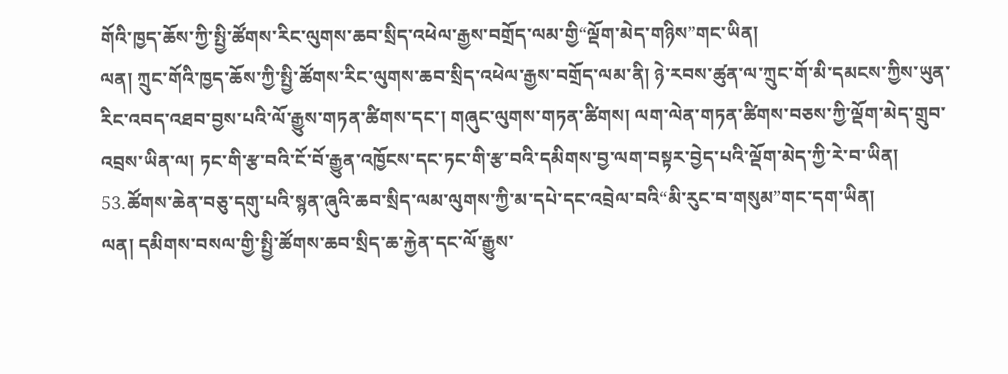གོའི་ཁྱད་ཆོས་ཀྱི་སྤྱི་ཚོགས་རིང་ལུགས་ཆབ་སྲིད་འཕེལ་རྒྱས་བགྲོད་ལམ་གྱི“ལྡོག་མེད་གཉིས”གང་ཡིན།
ལན། ཀྲུང་གོའི་ཁྱད་ཆོས་ཀྱི་སྤྱི་ཚོགས་རིང་ལུགས་ཆབ་སྲིད་འཕེལ་རྒྱས་བགྲོད་ལམ་ནི། ཉེ་རབས་ཚུན་ལ་ཀྲུང་གོ་མི་དམངས་ཀྱིས་ཡུན་རིང་འབད་འཐབ་བྱས་པའི་ལོ་རྒྱུས་གཏན་ཚིགས་དང་། གཞུང་ལུགས་གཏན་ཚིགས། ལག་ལེན་གཏན་ཚིགས་བཅས་ཀྱི་ལྡོག་མེད་གྲུབ་འབྲས་ཡིན་ལ། ཏང་གི་རྩ་བའི་ངོ་བོ་རྒྱུན་འཁྱོངས་དང་ཏང་གི་རྩ་བའི་དམིགས་བྱ་ལག་བསྟར་བྱེད་པའི་ལྡོག་མེད་ཀྱི་རེ་བ་ཡིན།
53.ཚོགས་ཆེན་བཅུ་དགུ་པའི་སྙན་ཞུའི་ཆབ་སྲིད་ལམ་ལུགས་ཀྱི་མ་དཔེ་དང་འབྲེལ་བའི“མི་རུང་བ་གསུམ”གང་དག་ཡིན།
ལན། དམིགས་བསལ་གྱི་སྤྱི་ཚོགས་ཆབ་སྲིད་ཆ་རྐྱེན་དང་ལོ་རྒྱུས་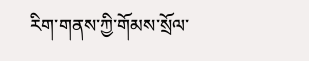རིག་གནས་ཀྱི་གོམས་སྲོལ་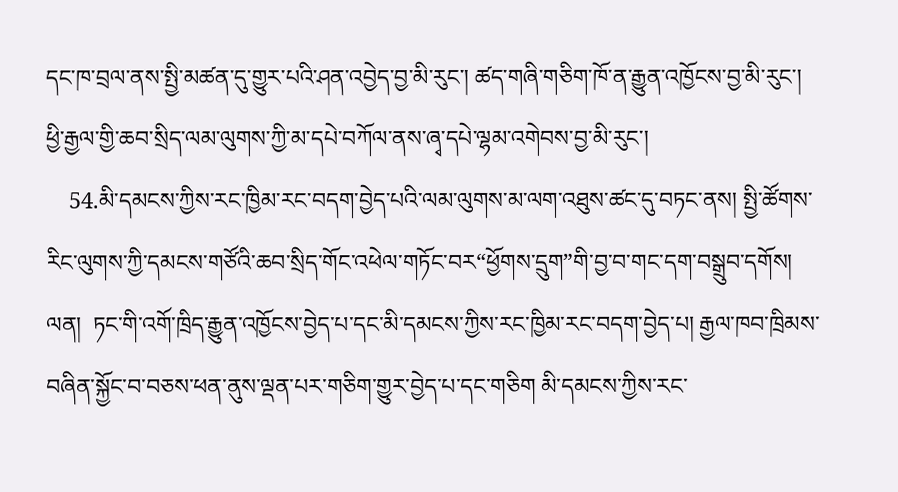དང་ཁ་བྲལ་ནས་སྤྱི་མཚན་དུ་གྱུར་པའི་ཤན་འབྱེད་བྱ་མི་རུང་། ཚད་གཞི་གཅིག་ཁོ་ན་རྒྱུན་འཁྱོངས་བྱ་མི་རུང་། ཕྱི་རྒྱལ་གྱི་ཆབ་སྲིད་ལམ་ལུགས་ཀྱི་མ་དཔེ་བཀོལ་ནས་ཞྭ་དཔེ་ལྷམ་འགེབས་བྱ་མི་རུང་།
    54.མི་དམངས་ཀྱིས་རང་ཁྱིམ་རང་བདག་བྱེད་པའི་ལམ་ལུགས་མ་ལག་འཐུས་ཚང་དུ་བཏང་ནས། སྤྱི་ཚོགས་རིང་ལུགས་ཀྱི་དམངས་གཙོའི་ཆབ་སྲིད་གོང་འཕེལ་གཏོང་བར“ཕྱོགས་དྲུག”གི་བྱ་བ་གང་དག་བསྒྲུབ་དགོས།
ལན།  ཏང་གི་འགོ་ཁྲིད་རྒྱུན་འཁྱོངས་བྱེད་པ་དང་མི་དམངས་ཀྱིས་རང་ཁྱིམ་རང་བདག་བྱེད་པ། རྒྱལ་ཁབ་ཁྲིམས་བཞིན་སྐྱོང་བ་བཅས་ཕན་ནུས་ལྡན་པར་གཅིག་གྱུར་བྱེད་པ་དང་གཅིག མི་དམངས་ཀྱིས་རང་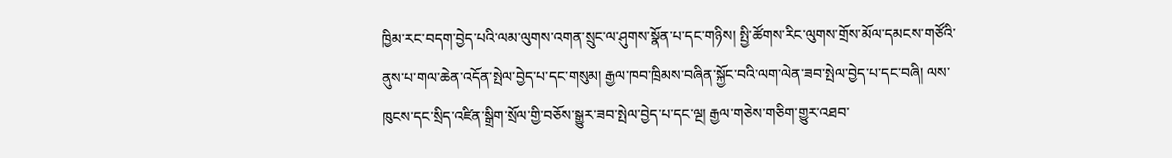ཁྱིམ་རང་བདག་བྱེད་པའི་ལམ་ལུགས་འགན་སྲུང་ལ་ཤུགས་སྣོན་པ་དང་གཉིས། སྤྱི་ཚོགས་རིང་ལུགས་གྲོས་མོལ་དམངས་གཙོའི་ནུས་པ་གལ་ཆེན་འདོན་སྤེལ་བྱེད་པ་དང་གསུམ། རྒྱལ་ཁབ་ཁྲིམས་བཞིན་སྐྱོང་བའི་ལག་ལེན་ཟབ་སྤེལ་བྱེད་པ་དང་བཞི། ལས་ཁུངས་དང་སྲིད་འཛིན་སྒྲིག་སྲོལ་གྱི་བཅོས་སྒྱུར་ཟབ་སྤེལ་བྱེད་པ་དང་ལྔ། རྒྱལ་གཅེས་གཅིག་གྱུར་འཐབ་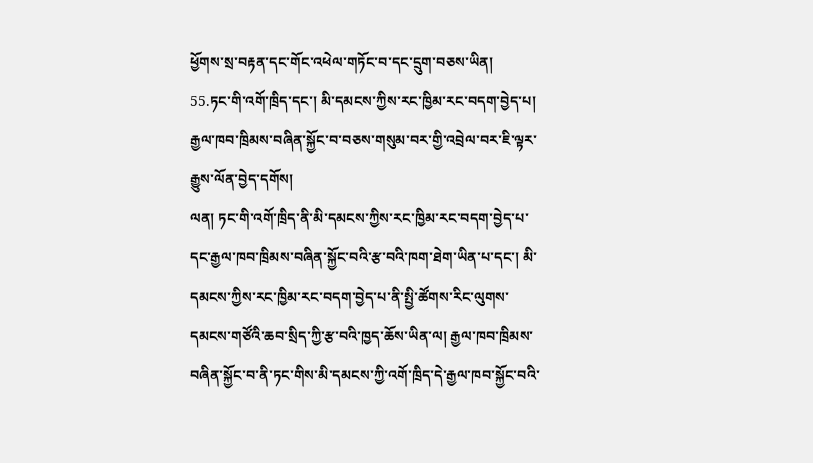ཕྱོགས་སྲ་བརྟན་དང་གོང་འཕེལ་གཏོང་བ་དང་དྲུག་བཅས་ཡིན།
55.ཏང་གི་འགོ་ཁྲིད་དང་། མི་དམངས་ཀྱིས་རང་ཁྱིམ་རང་བདག་བྱེད་པ། རྒྱལ་ཁབ་ཁྲིམས་བཞིན་སྐྱོང་བ་བཅས་གསུམ་བར་གྱི་འབྲེལ་བར་ཇི་ལྟར་རྒྱུས་ལོན་བྱེད་དགོས།
ལན། ཏང་གི་འགོ་ཁྲིད་ནི་མི་དམངས་ཀྱིས་རང་ཁྱིམ་རང་བདག་བྱེད་པ་དང་རྒྱལ་ཁབ་ཁྲིམས་བཞིན་སྐྱོང་བའི་རྩ་བའི་ཁག་ཐེག་ཡིན་པ་དང་། མི་དམངས་ཀྱིས་རང་ཁྱིམ་རང་བདག་བྱེད་པ་ནི་སྤྱི་ཚོགས་རིང་ལུགས་དམངས་གཙོའི་ཆབ་སྲིད་ཀྱི་རྩ་བའི་ཁྱད་ཆོས་ཡིན་ལ། རྒྱལ་ཁབ་ཁྲིམས་བཞིན་སྐྱོང་བ་ནི་ཏང་གིས་མི་དམངས་ཀྱི་འགོ་ཁྲིད་དེ་རྒྱལ་ཁབ་སྐྱོང་བའི་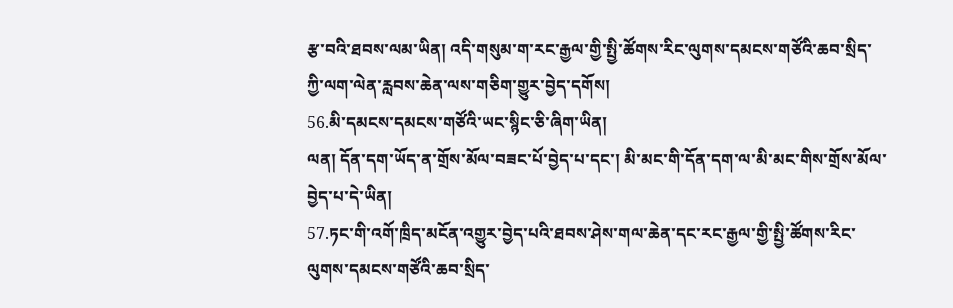རྩ་བའི་ཐབས་ལམ་ཡིན། འདི་གསུམ་ག་རང་རྒྱལ་གྱི་སྤྱི་ཚོགས་རིང་ལུགས་དམངས་གཙོའི་ཆབ་སྲིད་ཀྱི་ལག་ལེན་རླབས་ཆེན་ལས་གཅིག་གྱུར་བྱེད་དགོས།
56.མི་དམངས་དམངས་གཙོའི་ཡང་སྙིང་ཅི་ཞིག་ཡིན།
ལན། དོན་དག་ཡོད་ན་གྲོས་མོལ་བཟང་པོ་བྱེད་པ་དང་། མི་མང་གི་དོན་དག་ལ་མི་མང་གིས་གྲོས་མོལ་བྱེད་པ་དེ་ཡིན།
57.ཏང་གི་འགོ་ཁྲིད་མངོན་འགྱུར་བྱེད་པའི་ཐབས་ཤེས་གལ་ཆེན་དང་རང་རྒྱལ་གྱི་སྤྱི་ཚོགས་རིང་ལུགས་དམངས་གཙོའི་ཆབ་སྲིད་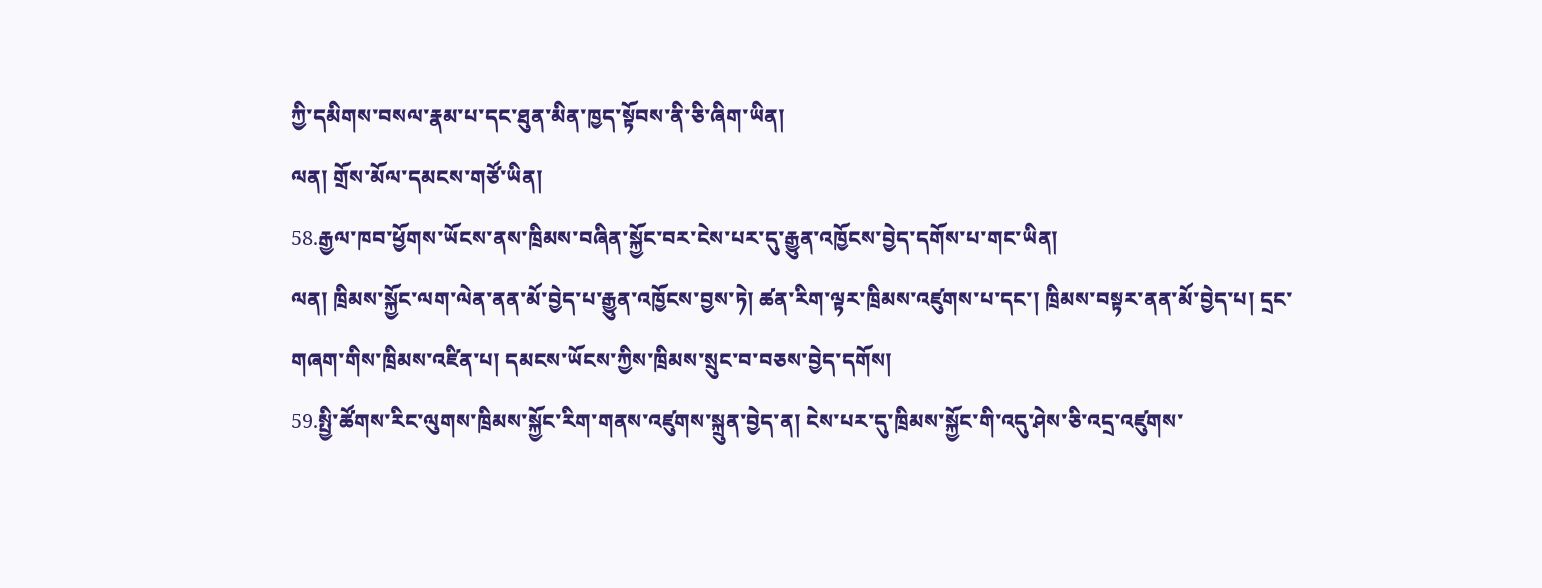ཀྱི་དམིགས་བསལ་རྣམ་པ་དང་ཐུན་མིན་ཁྱད་སྟོབས་ནི་ཅི་ཞིག་ཡིན།
ལན། གྲོས་མོལ་དམངས་གཙོ་ཡིན།
58.རྒྱལ་ཁབ་ཕྱོགས་ཡོངས་ནས་ཁྲིམས་བཞིན་སྐྱོང་བར་ངེས་པར་དུ་རྒྱུན་འཁྱོངས་བྱེད་དགོས་པ་གང་ཡིན།
ལན། ཁྲིམས་སྐྱོང་ལག་ལེན་ནན་མོ་བྱེད་པ་རྒྱུན་འཁྱོངས་བྱས་ཏེ། ཚན་རིག་ལྟར་ཁྲིམས་འཛུགས་པ་དང་། ཁྲིམས་བསྟར་ནན་མོ་བྱེད་པ། དྲང་གཞག་གིས་ཁྲིམས་འཛིན་པ། དམངས་ཡོངས་ཀྱིས་ཁྲིམས་སྲུང་བ་བཅས་བྱེད་དགོས།
59.སྤྱི་ཚོགས་རིང་ལུགས་ཁྲིམས་སྐྱོང་རིག་གནས་འཛུགས་སྐྲུན་བྱེད་ན། ངེས་པར་དུ་ཁྲིམས་སྐྱོང་གི་འདུ་ཤེས་ཅི་འདྲ་འཛུགས་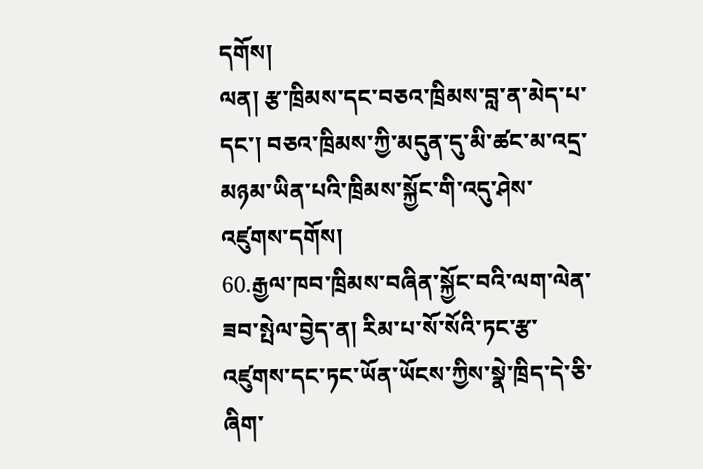དགོས།
ལན། རྩ་ཁྲིམས་དང་བཅའ་ཁྲིམས་བླ་ན་མེད་པ་དང་། བཅའ་ཁྲིམས་ཀྱི་མདུན་དུ་མི་ཚང་མ་འདྲ་མཉམ་ཡིན་པའི་ཁྲིམས་སྐྱོང་གི་འདུ་ཤེས་འཛུགས་དགོས།
60.རྒྱལ་ཁབ་ཁྲིམས་བཞིན་སྐྱོང་བའི་ལག་ལེན་ཟབ་སྤེལ་བྱེད་ན། རིམ་པ་སོ་སོའི་ཏང་རྩ་འཛུགས་དང་ཏང་ཡོན་ཡོངས་ཀྱིས་སྣེ་ཁྲིད་དེ་ཅི་ཞིག་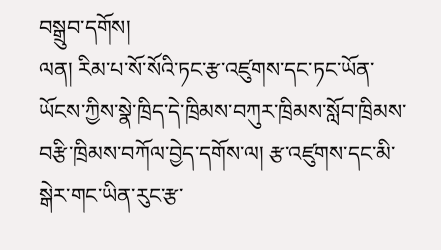བསྒྲུབ་དགོས།
ལན། རིམ་པ་སོ་སོའི་ཏང་རྩ་འཛུགས་དང་ཏང་ཡོན་ཡོངས་ཀྱིས་སྣེ་ཁྲིད་དེ་ཁྲིམས་བཀུར་ཁྲིམས་སློབ་ཁྲིམས་བརྩི་ཁྲིམས་བཀོལ་བྱེད་དགོས་ལ། རྩ་འཛུགས་དང་མི་སྒེར་གང་ཡིན་རུང་རྩ་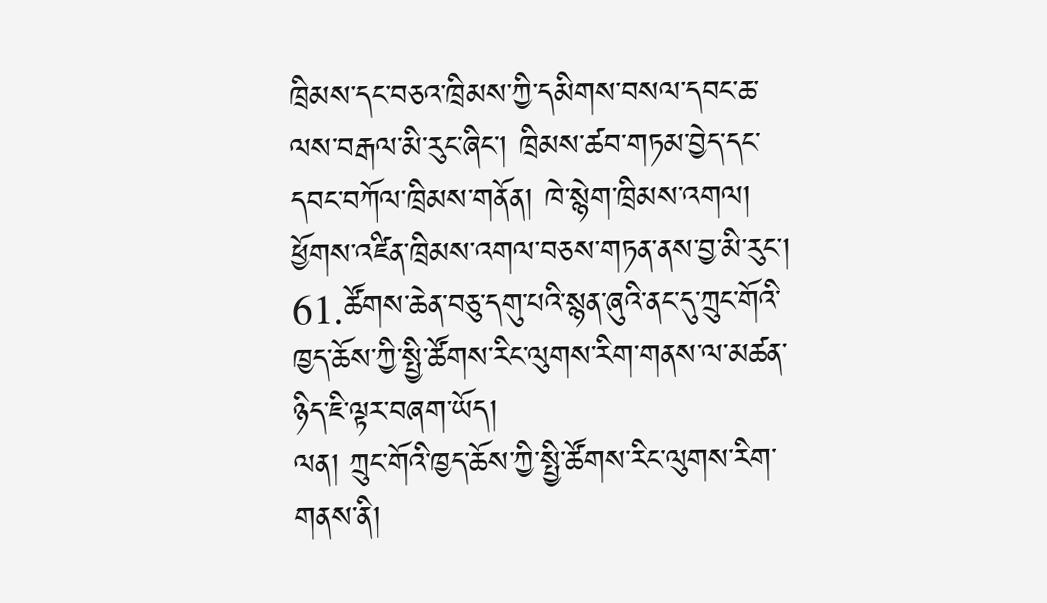ཁྲིམས་དང་བཅའ་ཁྲིམས་ཀྱི་དམིགས་བསལ་དབང་ཆ་ལས་བརྒལ་མི་རུང་ཞིང་། ཁྲིམས་ཚབ་གཏམ་བྱེད་དང་དབང་བཀོལ་ཁྲིམས་གནོན། ཁེ་སྙེག་ཁྲིམས་འགལ། ཕྱོགས་འཛིན་ཁྲིམས་འགལ་བཅས་གཏན་ནས་བྱ་མི་རུང་།
61.ཚོགས་ཆེན་བཅུ་དགུ་པའི་སྙན་ཞུའི་ནང་དུ་ཀྲུང་གོའི་ཁྱད་ཆོས་ཀྱི་སྤྱི་ཚོགས་རིང་ལུགས་རིག་གནས་ལ་མཚན་ཉིད་ཇི་ལྟར་བཞག་ཡོད།
ལན། ཀྲུང་གོའི་ཁྱད་ཆོས་ཀྱི་སྤྱི་ཚོགས་རིང་ལུགས་རིག་གནས་ནི།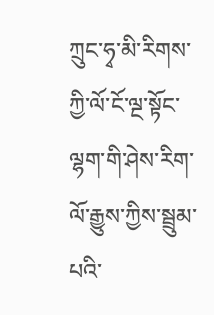ཀྲུང་ཧྭ་མི་རིགས་ཀྱི་ལོ་ངོ་ལྔ་སྟོང་ལྷག་གི་ཤེས་རིག་ལོ་རྒྱུས་ཀྱིས་སྦྲུམ་པའི་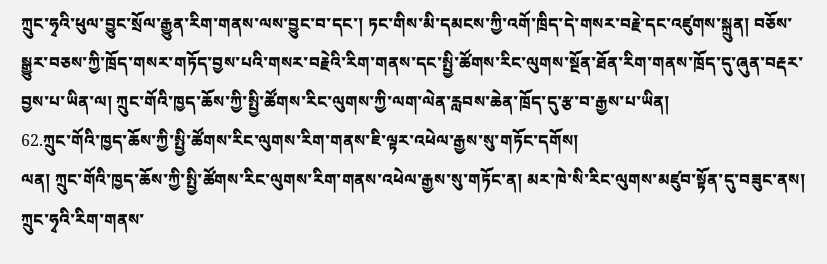ཀྲུང་ཧྭའི་ཕུལ་བྱུང་སྲོལ་རྒྱུན་རིག་གནས་ལས་བྱུང་བ་དང་། ཏང་གིས་མི་དམངས་ཀྱི་འགོ་ཁྲིད་དེ་གསར་བརྗེ་དང་འཛུགས་སྐྲུན། བཅོས་སྒྱུར་བཅས་ཀྱི་ཁྲོད་གསར་གཏོད་བྱས་པའི་གསར་བརྗེའི་རིག་གནས་དང་སྤྱི་ཚོགས་རིང་ལུགས་སྔོན་ཐོན་རིག་གནས་ཁྲོད་དུ་ཞུན་བརྡར་བྱས་པ་ཡིན་ལ། ཀྲུང་གོའི་ཁྱད་ཆོས་ཀྱི་སྤྱི་ཚོགས་རིང་ལུགས་ཀྱི་ལག་ལེན་རླབས་ཆེན་ཁྲོད་དུ་རྩ་བ་རྒྱས་པ་ཡིན།
62.ཀྲུང་གོའི་ཁྱད་ཆོས་ཀྱི་སྤྱི་ཚོགས་རིང་ལུགས་རིག་གནས་ཇི་ལྟར་འཕེལ་རྒྱས་སུ་གཏོང་དགོས།
ལན། ཀྲུང་གོའི་ཁྱད་ཆོས་ཀྱི་སྤྱི་ཚོགས་རིང་ལུགས་རིག་གནས་འཕེལ་རྒྱས་སུ་གཏོང་ན། མར་ཁེ་སི་རིང་ལུགས་མཛུབ་སྟོན་དུ་བཟུང་ནས། ཀྲུང་ཧྭའི་རིག་གནས་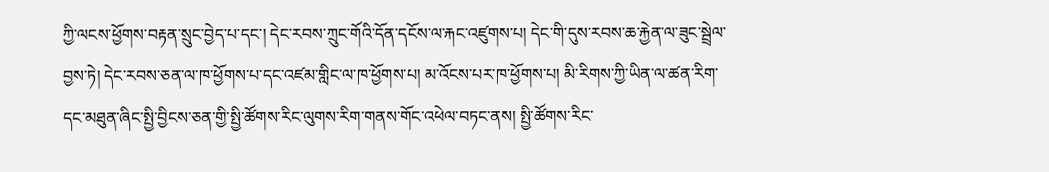ཀྱི་ལངས་ཕྱོགས་བརྟན་སྲུང་བྱེད་པ་དང་། དེང་རབས་ཀྲུང་གོའི་དོན་དངོས་ལ་རྐང་འཛུགས་པ། དེང་གི་དུས་རབས་ཆ་རྐྱེན་ལ་ཟུང་སྦྲེལ་བྱས་ཏེ། དེང་རབས་ཅན་ལ་ཁ་ཕྱོགས་པ་དང་འཛམ་གླིང་ལ་ཁ་ཕྱོགས་པ། མ་འོངས་པར་ཁ་ཕྱོགས་པ། མི་རིགས་ཀྱི་ཡིན་ལ་ཚན་རིག་དང་མཐུན་ཞིང་སྤྱི་བྱིངས་ཅན་གྱི་སྤྱི་ཚོགས་རིང་ལུགས་རིག་གནས་གོང་འཕེལ་བཏང་ནས། སྤྱི་ཚོགས་རིང་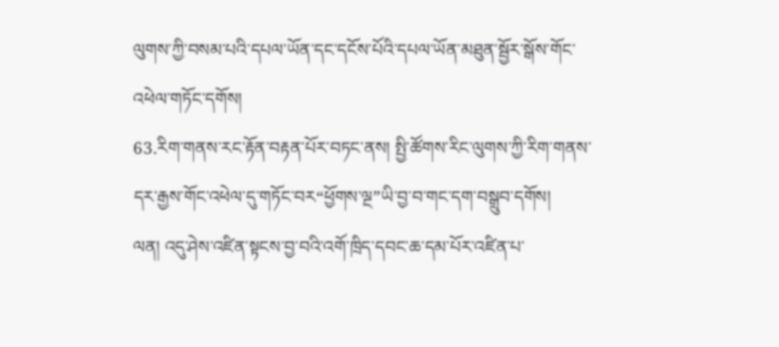ལུགས་ཀྱི་བསམ་པའི་དཔལ་ཡོན་དང་དངོས་པོའི་དཔལ་ཡོན་མཐུན་སྦྱོར་སྒོས་གོང་འཕེལ་གཏོང་དགོས།
63.རིག་གནས་རང་རྟོན་བརྟན་པོར་བཏང་ནས། སྤྱི་ཚོགས་རིང་ལུགས་ཀྱི་རིག་གནས་དར་རྒྱས་གོང་འཕེལ་དུ་གཏོང་བར“ཕྱོགས་ལྔ”ཡི་བྱ་བ་གང་དག་བསྒྲུབ་དགོས།
ལན། འདུ་ཤེས་འཛིན་སྟངས་བྱ་བའི་འགོ་ཁྲིད་དབང་ཆ་དམ་པོར་འཛིན་པ་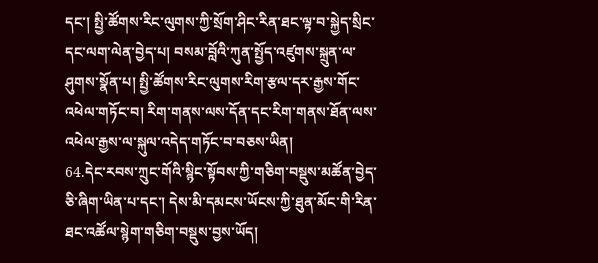དང་། སྤྱི་ཚོགས་རིང་ལུགས་ཀྱི་སྲོག་ཤིང་རིན་ཐང་ལྟ་བ་སྐྱེད་སྲིང་དང་ལག་ལེན་བྱེད་པ། བསམ་བློའི་ཀུན་སྤྱོད་འཛུགས་སྐྲུན་ལ་ཤུགས་སྣོན་པ། སྤྱི་ཚོགས་རིང་ལུགས་རིག་རྩལ་དར་རྒྱས་གོང་འཕེལ་གཏོང་བ། རིག་གནས་ལས་དོན་དང་རིག་གནས་ཐོན་ལས་འཕེལ་རྒྱས་ལ་སྐུལ་འདེད་གཏོང་བ་བཅས་ཡིན།
64.དེང་རབས་ཀྲུང་གོའི་སྙིང་སྟོབས་ཀྱི་གཅིག་བསྡུས་མཚོན་བྱེད་ཅི་ཞིག་ཡིན་པ་དང་། དེས་མི་དམངས་ཡོངས་ཀྱི་ཐུན་མོང་གི་རིན་ཐང་འཚོལ་སྙེག་གཅིག་བསྡུས་བྱས་ཡོད།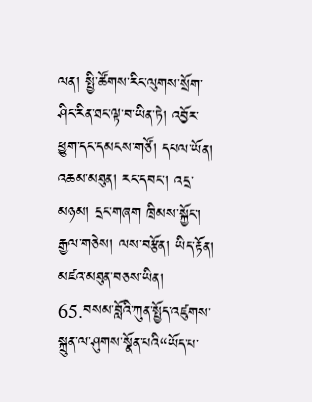ལན། སྤྱི་ཚོགས་རིང་ལུགས་སྲོག་ཤིང་རིན་ཐང་ལྟ་བ་ཡིན་ཏེ། འབྱོར་ཕྱུག་དང་དམངས་གཙོ། དཔལ་ཡོན། འཆམ་མཐུན། རང་དབང་། འདྲ་མཉམ། དྲང་གཞག ཁྲིམས་སྐྱོང་། རྒྱལ་གཅེས། ལས་བརྩོན། ཡིད་རྟོན། མཛའ་མཐུན་བཅས་ཡིན།
65.བསམ་བློའི་ཀུན་སྤྱོད་འཛུགས་སྐྲུན་ལ་ཤུགས་སྣོན་པའི“ཡོད་པ་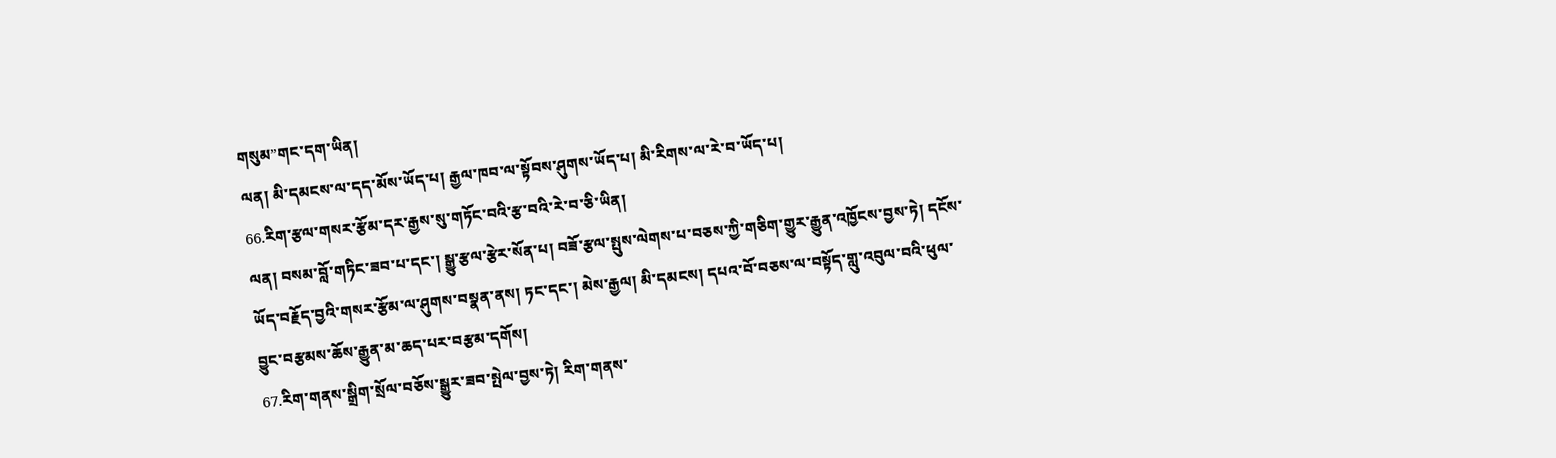གསུམ”གང་དག་ཡིན།
ལན། མི་དམངས་ལ་དད་མོས་ཡོད་པ། རྒྱལ་ཁབ་ལ་སྟོབས་ཤུགས་ཡོད་པ། མི་རིགས་ལ་རེ་བ་ཡོད་པ།
66.རིག་རྩལ་གསར་རྩོམ་དར་རྒྱས་སུ་གཏོང་བའི་རྩ་བའི་རེ་བ་ཅི་ཡིན།
ལན། བསམ་བློ་གཏིང་ཟབ་པ་དང་། སྒྱུ་རྩལ་རྩེར་སོན་པ། བཟོ་རྩལ་སྤུས་ལེགས་པ་བཅས་ཀྱི་གཅིག་གྱུར་རྒྱུན་འཁྱོངས་བྱས་ཏེ། དངོས་ཡོད་བརྗོད་བྱའི་གསར་རྩོམ་ལ་ཤུགས་བསྣན་ནས། ཏང་དང་། མེས་རྒྱལ། མི་དམངས། དཔའ་བོ་བཅས་ལ་བསྟོད་གླུ་འབུལ་བའི་ཕུལ་བྱུང་བརྩམས་ཆོས་རྒྱུན་མ་ཆད་པར་བརྩམ་དགོས།
67.རིག་གནས་སྒྲིག་སྲོལ་བཅོས་སྒྱུར་ཟབ་སྤེལ་བྱས་ཏེ། རིག་གནས་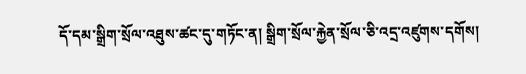དོ་དམ་སྒྲིག་སྲོལ་འཐུས་ཚང་དུ་གཏོང་ན། སྒྲིག་སྲོལ་རྐྱེན་སྲོལ་ཅི་འདྲ་འཛུགས་དགོས།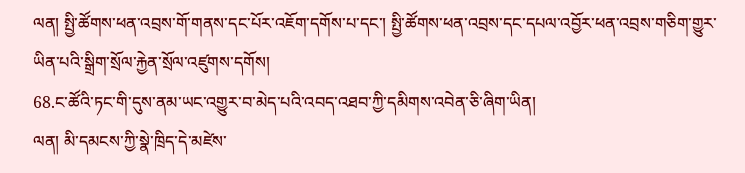ལན། སྤྱི་ཚོགས་ཕན་འབྲས་གོ་གནས་དང་པོར་འཇོག་དགོས་པ་དང་། སྤྱི་ཚོགས་ཕན་འབྲས་དང་དཔལ་འབྱོར་ཕན་འབྲས་གཅིག་གྱུར་ཡིན་པའི་སྒྲིག་སྲོལ་རྐྱེན་སྲོལ་འཛུགས་དགོས།
68.ང་ཚོའི་ཏང་གི་དུས་ནམ་ཡང་འགྱུར་བ་མེད་པའི་འབད་འཐབ་ཀྱི་དམིགས་འབེན་ཅི་ཞིག་ཡིན།
ལན། མི་དམངས་ཀྱི་སྣེ་ཁྲིད་དེ་མཛེས་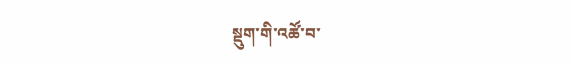སྡུག་གི་འཚོ་བ་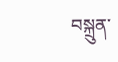བསྐྲུན་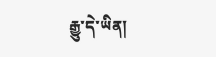རྒྱུ་དེ་ཡིན།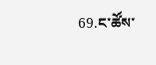69.ང་ཚོས་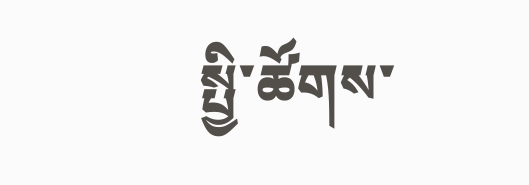སྤྱི་ཚོགས་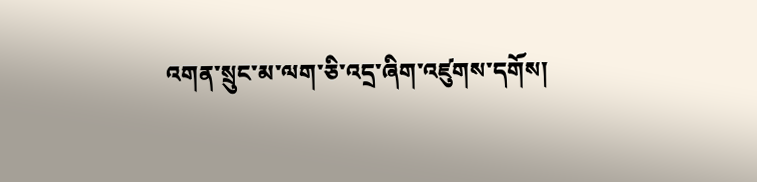འགན་སྲུང་མ་ལག་ཅི་འདྲ་ཞིག་འཛུགས་དགོས།